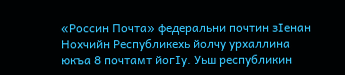«Россин Почта» федеральни почтин зIенан Нохчийн Республикехь йолчу урхаллина юкъа 8 почтамт йогIу. Уьш республикин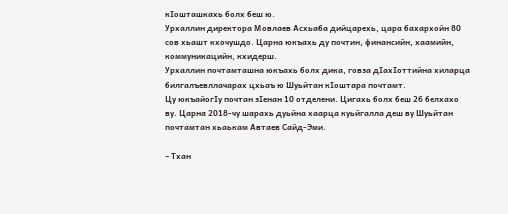кIошташкахь болх беш ю.
Урхаллин директора Мовлаев Асхьаба дийцарехь, цара бахархойн 80 сов хьашт кхочушдо. Царна юкъахь ду почтин, финансийн, хаамийн, коммуникацийн, кхидерш.
Урхаллин почтамташна юкъахь болх дика, говза дIахIоттийна хиларца билгалъевллачарах цхьаъ ю Шуьйтан кIоштара почтамт.
Цу юкъайогIу почтан зIенан 10 отделени. Цигахь болх беш 26 белхахо ву. Царна 2018-чу шарахь дуьйна хаарца куьйгалла деш ву Шуьйтан почтамтан хьаькам Автаев Сайд-Эми.

– Тхан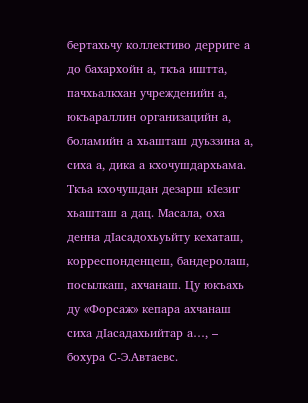бертахьчу коллективо дерриге а до бахархойн а, ткъа иштта, пачхьалкхан учрежденийн а, юкъараллин организацийн а, боламийн а хьашташ дуьззина а, сиха а, дика а кхочушдархьама. Ткъа кхочушдан дезарш кIезиг хьашташ а дац. Масала, оха денна дIасадохьуьйту кехаташ, корреспонденцеш, бандеролаш, посылкаш, ахчанаш. Цу юкъахь ду «Форсаж» кепара ахчанаш сиха дIасадахьийтар а…, – бохура С-Э.Автаевс.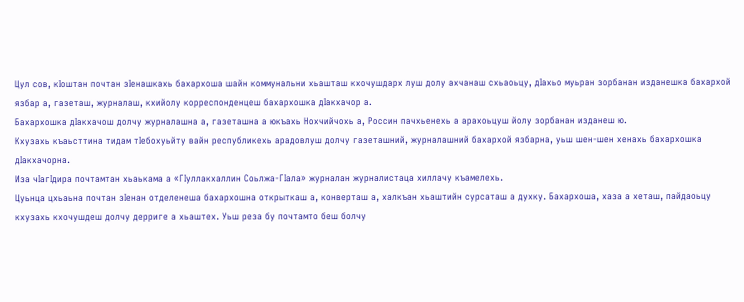Цул сов, кIоштан почтан зIенашкахь бахархоша шайн коммунальни хьашташ кхочушдарх луш долу ахчанаш схьаоьцу, дIахьо муьран зорбанан изданешка бахархой язбар а, газеташ, журналаш, кхийолу корреспонденцеш бахархошка дIакхачор а.
Бахархошка дIакхачош долчу журналашна а, газеташна а юкъахь Нохчийчохь а, Россин пачхьенехь а арахоьцуш йолу зорбанан изданеш ю.
Кхузахь къаьсттина тидам тIебохуьйту вайн республикехь арадовлуш долчу газеташний, журналашний бахархой язбарна, уьш шен-шен хенахь бахархошка дIакхачорна.
Иза чIагIдира почтамтан хьаькама а «ГIуллакхаллин Соьлжа-ГIала» журналан журналистаца хиллачу къамелехь.
Цуьнца цхьаьна почтан зIенан отделенеша бахархошна открыткаш а, конверташ а, халкъан хьаштийн сурсаташ а духку. Бахархоша, хаза а хеташ, пайдаоьцу кхузахь кхочушдеш долчу дерриге а хьаштех. Уьш реза бу почтамто беш болчу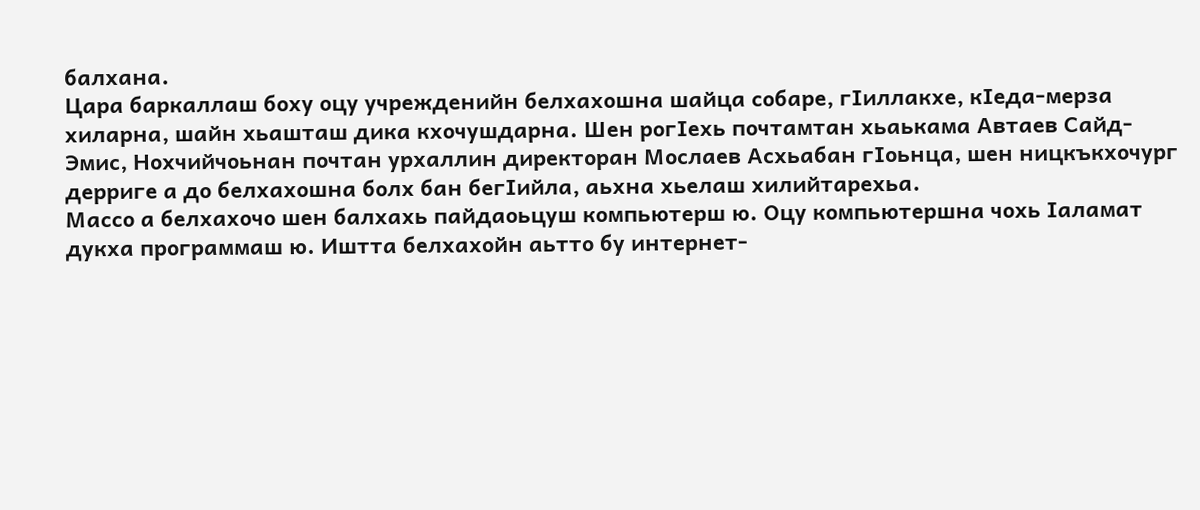балхана.
Цара баркаллаш боху оцу учрежденийн белхахошна шайца собаре, гIиллакхе, кIеда-мерза хиларна, шайн хьашташ дика кхочушдарна. Шен рогIехь почтамтан хьаькама Автаев Сайд-Эмис, Нохчийчоьнан почтан урхаллин директоран Мослаев Асхьабан гIоьнца, шен ницкъкхочург дерриге а до белхахошна болх бан бегIийла, аьхна хьелаш хилийтарехьа.
Массо а белхахочо шен балхахь пайдаоьцуш компьютерш ю. Оцу компьютершна чохь Iаламат дукха программаш ю. Иштта белхахойн аьтто бу интернет-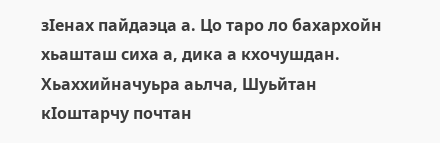зIенах пайдаэца а. Цо таро ло бахархойн хьашташ сиха а, дика а кхочушдан.
Хьаххийначуьра аьлча, Шуьйтан кIоштарчу почтан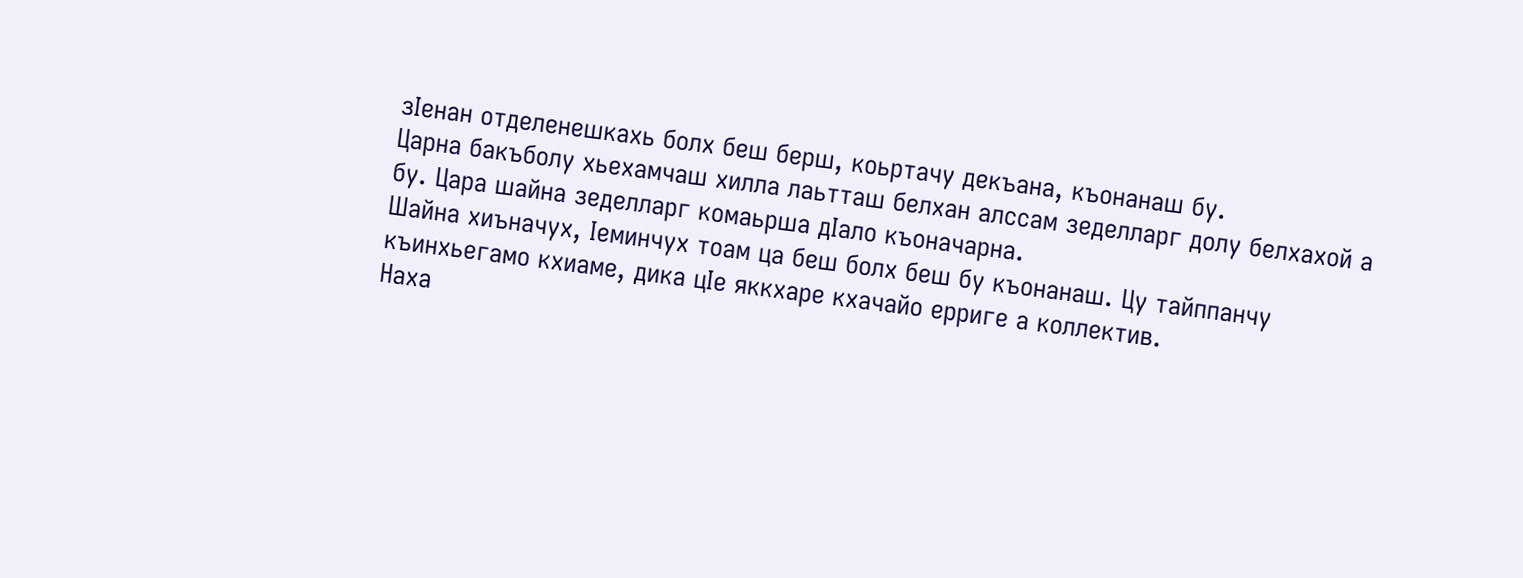зIенан отделенешкахь болх беш берш, коьртачу декъана, къонанаш бу.
Царна бакъболу хьехамчаш хилла лаьтташ белхан алссам зеделларг долу белхахой а бу. Цара шайна зеделларг комаьрша дIало къоначарна.
Шайна хиъначух, Iеминчух тоам ца беш болх беш бу къонанаш. Цу тайппанчу къинхьегамо кхиаме, дика цIе яккхаре кхачайо ерриге а коллектив.
Наха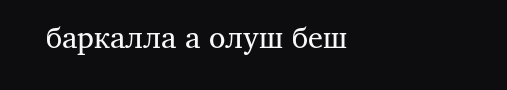баркалла а олуш беш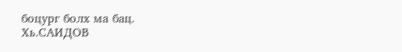боцург болх ма бац.
Хь.САИДОВ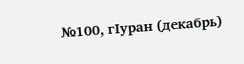№100, гIуран (декабрь)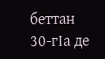беттан 30-гIа де